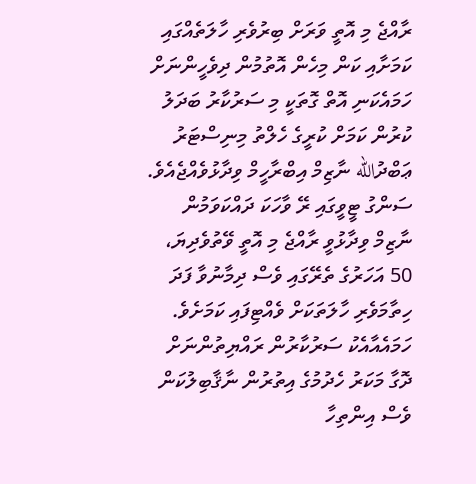ރާއްޖެ މި އޮތީ ވަރަށް ބިރުވެރި ހާލަތެއްގައި ކަމަށާއި ކަން މިހެން އޮތުމުން ދިވެހީންނަށް ހަމައެކަނި އޮތް ގޮތަކީ މި ސަރުކާރު ބަދަލު ކުރުން ކަމަށް ކުރީގެ ހެލްތު މިނިސްޓަރު ޢަބްދުالله ނާޒިމް އިބްރާހީމް ވިދާޅުވެއްޖެއެވެ.
ސަންގު ޓީވީގައި ރޭ ވާހަކަ ދައްކަވަމުން ނާޒިމް ވިދާޅުވީ ރާއްޖެ މި އޮތީ ވޭތުވެދިޔަ، 50 އަހަރުގެ ތެރޭގައި ވެސް ދިމާނުވާ ފަދަ ހިތާމަވެރި ހާލަތަކަށް ވެއްޓިފައި ކަމަށެވެ. ހަމައެއާއެކު ސަރުކާރުން ރައްޔިތުންނަށް ދޮގާ މަކަރު ހެދުމުގެ އިތުރުން ނާޤާބިލުކަން ވެސް އިންތިހާ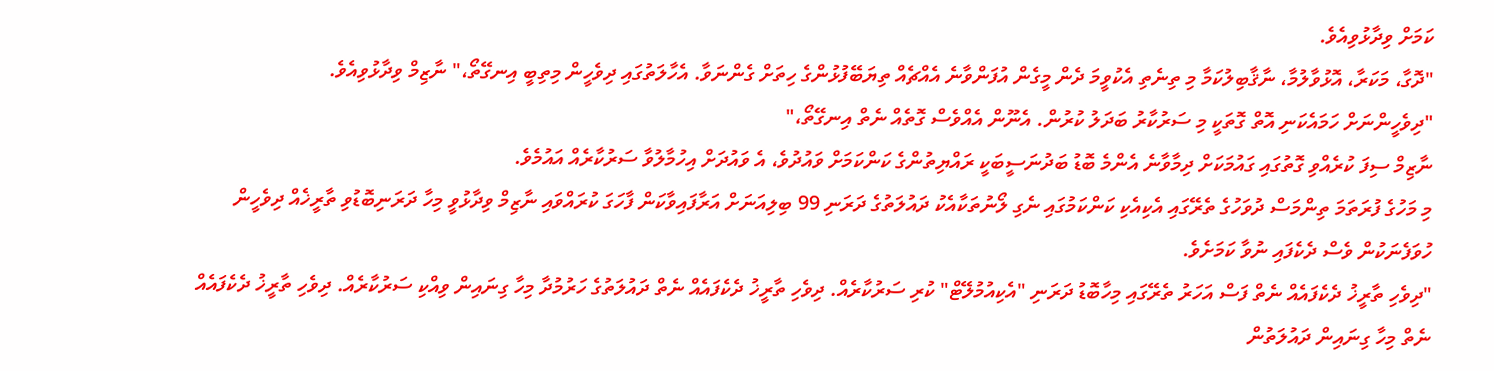ކަމަށް ވިދާޅުވިއެވެ.
"ދޮގާ، މަކަރާ، އޮޅުވާލުމާ، ނާޤާބިލުކަމާ މި ތިނެތި އެކުވީމަ ދެން މީގެން އުފަންވާނެ އެއްޗެއް ތިޔަބޭފުޅުންގެ ހިތަށް ގެންނަވާ. އެހާލަތުގައި ދިވެހީން މިތިބީ އިނގޭތޯ،" ނާޒިމް ވިދާޅުވިއެވެ.
"ދިވެހީންނަށް ހަމައެކަނި އޮތް ގޮތަކީ މި ސަރުކާރު ބަދަލު ކުރުން. އެނޫން އެއްވެސް ގޮތެއް ނެތް އިނގޭތޯ،"
ނާޒިމް ސިފަ ކުރެއްވި ގޮތުގައި ގައުމަކަށް ދިމާވާނެ އެންމެ ބޮޑު ބަދުނަސީބަކީ ރައްޔިތުންގެ ކަންކަމަށް ވައުދުވެ، އެ ވައުދަށް އިހުމާލުވާ ސަރުކާރެއް އައުމެވެ.
މި މަހުގެ ފުރަތަމަ ތިންމަސް ދުވަހުގެ ތެރޭގައި އެކިއެކި ކަންކަމުގައި ނެގި ލޯނުތަކާއެކު ދައުލަތުގެ ދަރަނި 99 ބިލިއަނަށް އަރާފައިވާކަން ފާހަގަ ކުރައްވައި ނާޒިމް ވިދާޅުވީ މިހާ ދަރަނިބޮޑުވި ތާރީޚެއް ދިވެހީން ހުވަފެނަކުން ވެސް ދެކެފައި ނުވާ ކަމަށެވެ.
"ދިވެހި ތާރީޚު ދެކެފައެއް ނެތް ފަސް އަހަރު ތެރޭގައި މިހާބޮޑު ދަރަނި "އެކިއުމުލޭޓް" ކުރި ސަރުކާރެއް. ދިވެހި ތާރީޚު ދެކެފައެއް ނެތް ދައުލަތުގެ ހަރުމުދާ މިހާ ގިނައިން ވިއްކި ސަރުކާރެއް. ދިވެހި ތާރީޚު ދެކެފައެއް ނެތް މިހާ ގިނައިން ދައުލަތުން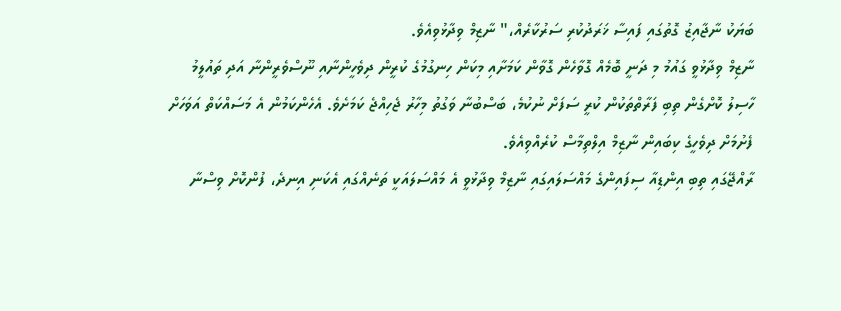ބަޔަކު ނާޖާއިޒު ގޮތުގައި ފައިސާ ޚަރަދުކުރި ސަރުކާރެއް،" ނާޒިމް ވިދާޅުވިއެވެ.
ނާޒިމް ވިދާޅުވީ ގައުމު މި ދަނީ ބޮމެއް ގޮވާހެން ގޮވާން ކަމަށާއި މިކަން ހިނގުމުގެ ކުރީން ދިވެހީންނާއި ނޫސްވެރީންނާ އަދި ތައުލީމު ހާސިލު ކޮށްގެން ތިބި ފަރާތްތަކުން ކުރީ ސަފަށް ނުކުމެ، ބަސްބުނާ ވަގުތު މިހާރު ޖެހިއްޖެ ކަމަށެވެ. އެހެންކަމުން އެ މަސައްކަތް އަވަހަށް ފެށުމަށް ދިވެހީގެ ކިބައިން ނާޒިމް އިލްތިމާސް ކުރެއްވިއެވެ.
ރާއްޖޭގައި ތިބި އިންޑިއާ ސިފައިންގެ މައްސަލައިގައި ނާޒިމް ވިދާޅުވީ އެ މައްސަލައަކީ ތަނެއްގައި އެކަނި އިނދެ، ފުންކޮށް ވިސްނާ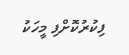ފިކުރުކޮށްފި މީހަކު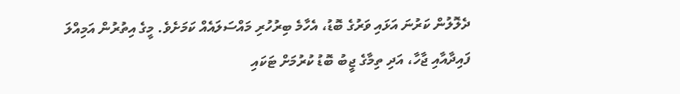ދެލޮލުން ކަރުނަ އަޅައި ވަރުގެ ބޮޑު، އެހާމެ ބިރުހުރި މައްސަލައެއް ކަމަށެވެ. މީގެ އިތުރުން އަމިއްލަ ފައިދާއާއި ޖާހާ، އަދި ތިމާގެ ޖީބު ބޮޑު ކުރުމަށް ޓަކައި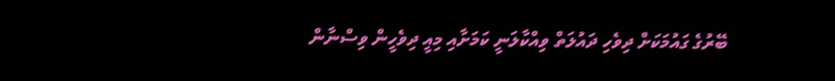ބޭރުގެ ގައުމަކަށް ދިވެހި ދައުލަތް ވިއްކާލަނީ ކަމަށާއި މިއީ ދިވެހީން ވިސްނާން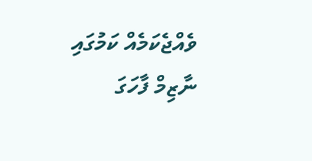ވެއްޖެކަމެއް ކަމުގައި ނާޒިމް ފާހަގަ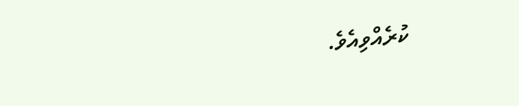ކުރެއްވިއެވެ.